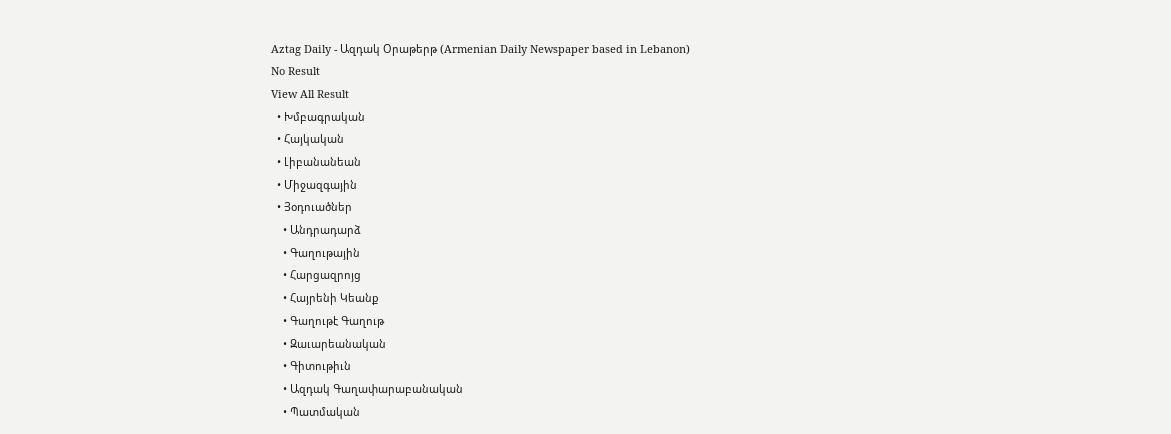Aztag Daily - Ազդակ Օրաթերթ (Armenian Daily Newspaper based in Lebanon)
No Result
View All Result
  • Խմբագրական
  • Հայկական
  • Լիբանանեան
  • Միջազգային
  • Յօդուածներ
    • Անդրադարձ
    • Գաղութային
    • Հարցազրոյց
    • Հայրենի Կեանք
    • Գաղութէ Գաղութ
    • Զաւարեանական
    • Գիտութիւն
    • Ազդակ Գաղափարաբանական
    • Պատմական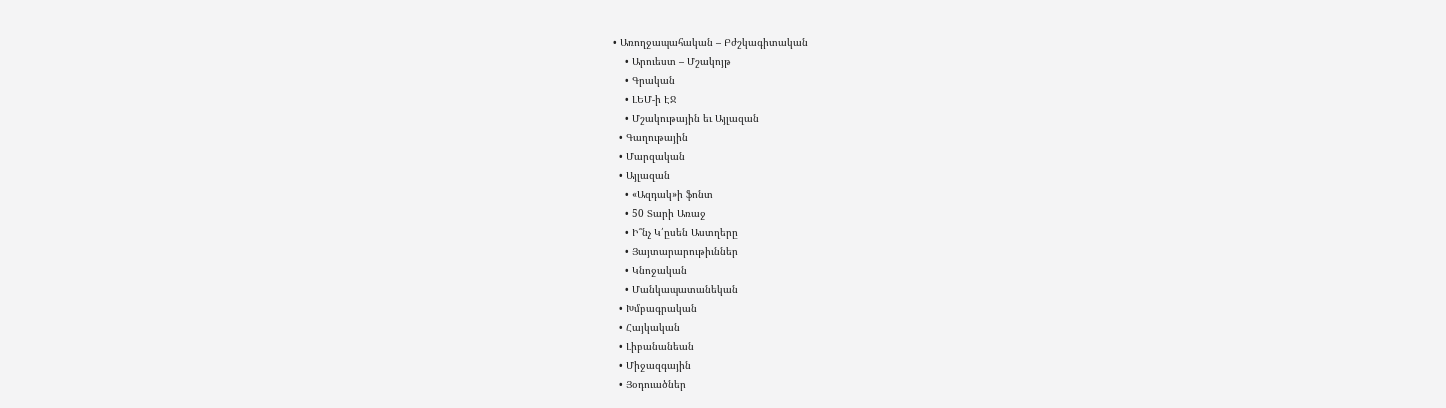• Առողջապահական – Բժշկագիտական
    • Արուեստ – Մշակոյթ
    • Գրական
    • ԼԵՄ-ի ԷՋ
    • Մշակութային եւ Այլազան
  • Գաղութային
  • Մարզական
  • Այլազան
    • «Ազդակ»ի ֆոնտ
    • 50 Տարի Առաջ
    • Ի՞նչ Կ՛ըսեն Աստղերը
    • Յայտարարութիւններ
    • Կնոջական
    • Մանկապատանեկան
  • Խմբագրական
  • Հայկական
  • Լիբանանեան
  • Միջազգային
  • Յօդուածներ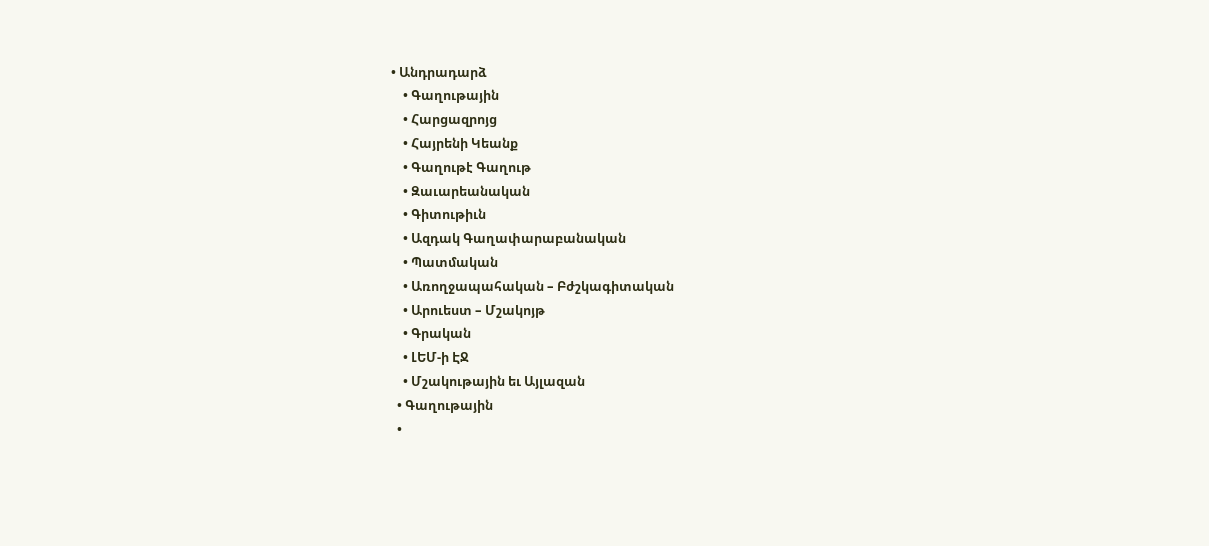• Անդրադարձ
    • Գաղութային
    • Հարցազրոյց
    • Հայրենի Կեանք
    • Գաղութէ Գաղութ
    • Զաւարեանական
    • Գիտութիւն
    • Ազդակ Գաղափարաբանական
    • Պատմական
    • Առողջապահական – Բժշկագիտական
    • Արուեստ – Մշակոյթ
    • Գրական
    • ԼԵՄ-ի ԷՋ
    • Մշակութային եւ Այլազան
  • Գաղութային
  •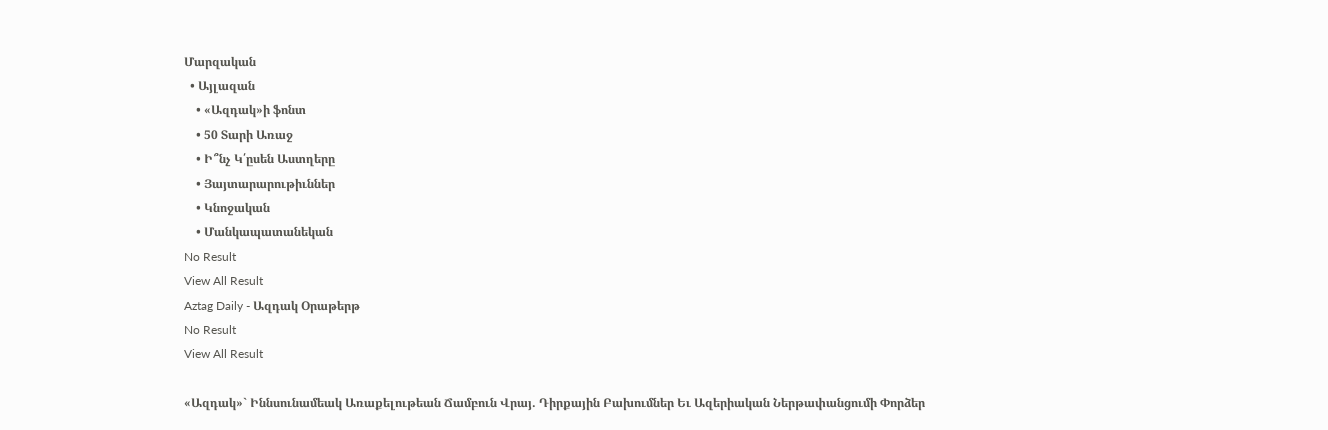Մարզական
  • Այլազան
    • «Ազդակ»ի ֆոնտ
    • 50 Տարի Առաջ
    • Ի՞նչ Կ՛ըսեն Աստղերը
    • Յայտարարութիւններ
    • Կնոջական
    • Մանկապատանեկան
No Result
View All Result
Aztag Daily - Ազդակ Օրաթերթ
No Result
View All Result

«Ազդակ»` Իննսունամեակ Առաքելութեան Ճամբուն Վրայ. Դիրքային Բախումներ Եւ Ազերիական Ներթափանցումի Փորձեր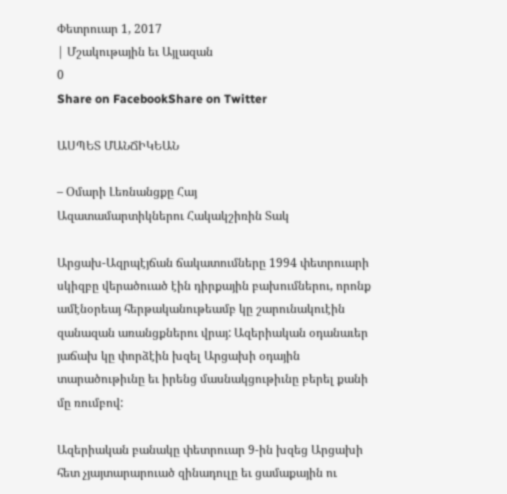Փետրուար 1, 2017
| Մշակութային եւ Այլազան
0
Share on FacebookShare on Twitter

ԱՍՊԵՏ ՄԱՆՃԻԿԵԱՆ

– Օմարի Լեռնանցքը Հայ
Ազատամարտիկներու Հակակշիռին Տակ

Արցախ-Ազրպէյճան ճակատումները 1994 փետրուարի սկիզբը վերածուած էին դիրքային բախումներու, որոնք ամէնօրեայ հերթականութեամբ կը շարունակուէին զանազան առանցքներու վրայ: Ազերիական օդանաւեր յաճախ կը փորձէին խզել Արցախի օդային տարածութիւնը եւ իրենց մասնակցութիւնը բերել քանի մը ռումբով:

Ազերիական բանակը փետրուար 9-ին խզեց Արցախի հետ չյայտարարուած զինադուլը եւ ցամաքային ու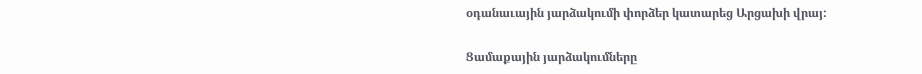օդանաւային յարձակումի փորձեր կատարեց Արցախի վրայ:

Ցամաքային յարձակումները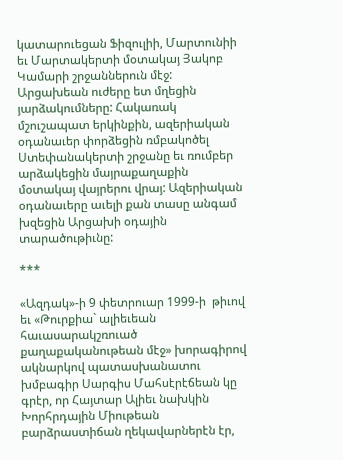կատարուեցան Ֆիզուլիի, Մարտունիի եւ Մարտակերտի մօտակայ Յակոբ Կամարի շրջաններուն մէջ: Արցախեան ուժերը ետ մղեցին յարձակումները: Հակառակ մշուշապատ երկինքին, ազերիական օդանաւեր փորձեցին ռմբակոծել Ստեփանակերտի շրջանը եւ ռումբեր արձակեցին մայրաքաղաքին մօտակայ վայրերու վրայ: Ազերիական օդանաւերը աւելի քան տասը անգամ խզեցին Արցախի օդային տարածութիւնը:

***

«Ազդակ»-ի 9 փետրուար 1999-ի  թիւով եւ «Թուրքիա` ալիեւեան հաւասարակշռուած քաղաքականութեան մէջ» խորագիրով ակնարկով պատասխանատու խմբագիր Սարգիս Մահսէրէճեան կը գրէր, որ Հայտար Ալիեւ նախկին Խորհրդային Միութեան բարձրաստիճան ղեկավարներէն էր,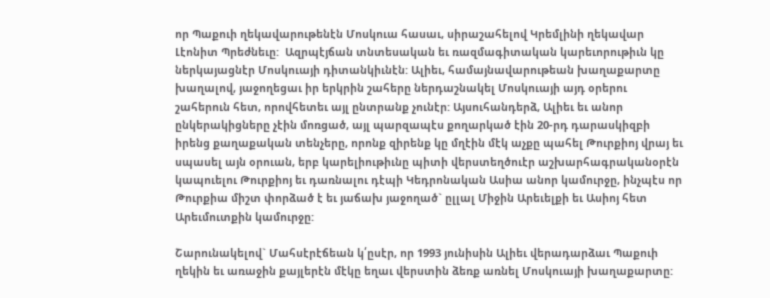որ Պաքուի ղեկավարութենէն Մոսկուա հասաւ, սիրաշահելով Կրեմլինի ղեկավար Լէոնիտ Պրեժնեւը:  Ազրպէյճան տնտեսական եւ ռազմագիտական կարեւորութիւն կը ներկայացնէր Մոսկուայի դիտանկիւնէն: Ալիեւ, համայնավարութեան խաղաքարտը խաղալով, յաջողեցաւ իր երկրին շահերը ներդաշնակել Մոսկուայի այդ օրերու շահերուն հետ, որովհետեւ այլ ընտրանք չունէր: Այսուհանդերձ, Ալիեւ եւ անոր ընկերակիցները չէին մոռցած, այլ պարզապէս քողարկած էին 20-րդ դարասկիզբի իրենց քաղաքական տենչերը, որոնք զիրենք կը մղէին մէկ աչքը պահել Թուրքիոյ վրայ եւ սպասել այն օրուան, երբ կարելիութիւնը պիտի վերստեղծուէր աշխարհագրականօրէն կապուելու Թուրքիոյ եւ դառնալու դէպի Կեդրոնական Ասիա անոր կամուրջը, ինչպէս որ Թուրքիա միշտ փորձած է եւ յաճախ յաջողած` ըլլալ Միջին Արեւելքի եւ Ասիոյ հետ Արեւմուտքին կամուրջը:

Շարունակելով` Մահսէրէճեան կ՛ըսէր, որ 1993 յունիսին Ալիեւ վերադարձաւ Պաքուի ղեկին եւ առաջին քայլերէն մէկը եղաւ վերստին ձեռք առնել Մոսկուայի խաղաքարտը: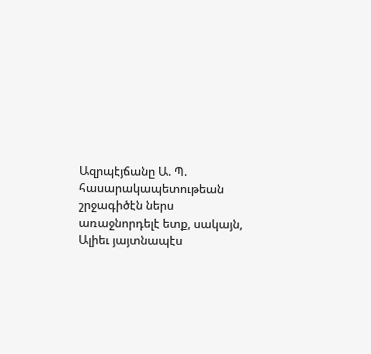Ազրպէյճանը Ա. Պ. հասարակապետութեան շրջագիծէն ներս առաջնորդելէ ետք, սակայն, Ալիեւ յայտնապէս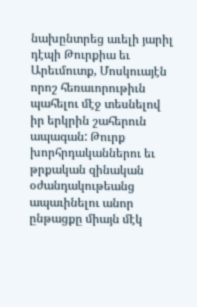նախընտրեց աւելի յարիլ դէպի Թուրքիա եւ Արեւմուտք, Մոսկուայէն որոշ հեռաւորութիւն պահելու մէջ տեսնելով իր երկրին շահերուն ապագան: Թուրք խորհրդականներու եւ թրքական զինական օժանդակութեանց ապաւինելու անոր ընթացքը միայն մէկ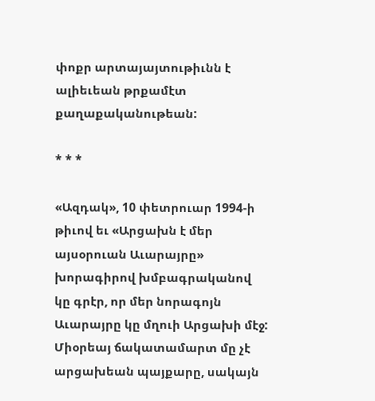փոքր արտայայտութիւնն է ալիեւեան թրքամէտ քաղաքականութեան:

* * *

«Ազդակ», 10 փետրուար 1994-ի թիւով եւ «Արցախն է մեր այսօրուան Աւարայրը» խորագիրով խմբագրականով կը գրէր, որ մեր նորագոյն Աւարայրը կը մղուի Արցախի մէջ: Միօրեայ ճակատամարտ մը չէ արցախեան պայքարը, սակայն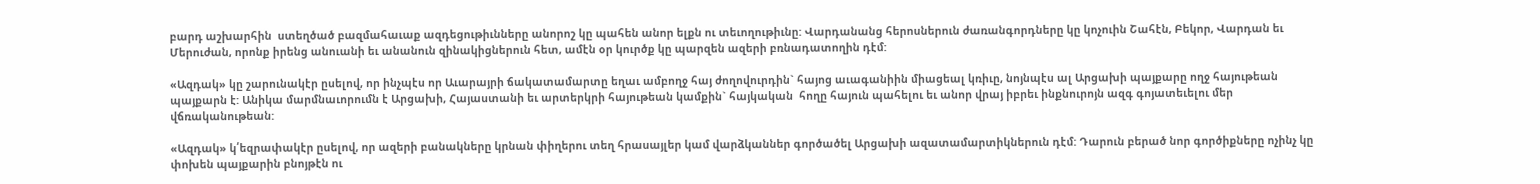բարդ աշխարհին  ստեղծած բազմահաւաք ազդեցութիւնները անորոշ կը պահեն անոր ելքն ու տեւողութիւնը: Վարդանանց հերոսներուն ժառանգորդները կը կոչուին Շահէն, Բեկոր, Վարդան եւ Մերուժան, որոնք իրենց անուանի եւ անանուն զինակիցներուն հետ, ամէն օր կուրծք կը պարզեն ազերի բռնադատողին դէմ:

«Ազդակ» կը շարունակէր ըսելով, որ ինչպէս որ Աւարայրի ճակատամարտը եղաւ ամբողջ հայ ժողովուրդին` հայոց աւագանիին միացեալ կռիւը, նոյնպէս ալ Արցախի պայքարը ողջ հայութեան պայքարն է: Անիկա մարմնաւորումն է Արցախի, Հայաստանի եւ արտերկրի հայութեան կամքին` հայկական  հողը հայուն պահելու եւ անոր վրայ իբրեւ ինքնուրոյն ազգ գոյատեւելու մեր վճռականութեան:

«Ազդակ» կ՛եզրափակէր ըսելով, որ ազերի բանակները կրնան փիղերու տեղ հրասայլեր կամ վարձկաններ գործածել Արցախի ազատամարտիկներուն դէմ: Դարուն բերած նոր գործիքները ոչինչ կը փոխեն պայքարին բնոյթէն ու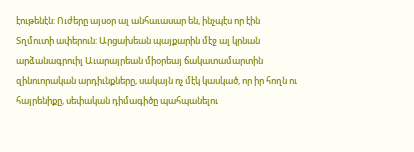էութենէն: Ուժերը այսօր ալ անհաւասար են, ինչպէս որ էին Տղմուտի ափերուն: Արցախեան պայքարին մէջ ալ կրնան արձանագրուիլ Աւարայրեան միօրեայ ճակատամարտին զինուորական արդիւնքները, սակայն ոչ մէկ կասկած, որ իր հողն ու հայրենիքը, սեփական դիմագիծը պահպանելու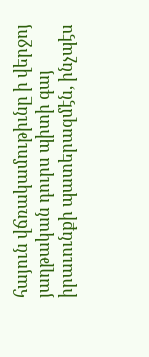հայուն վճռակամութիւնը ի վերջոյ յաղթական դուրս պիտի գայ իրաւունքի պատերազմէն, ինչպէս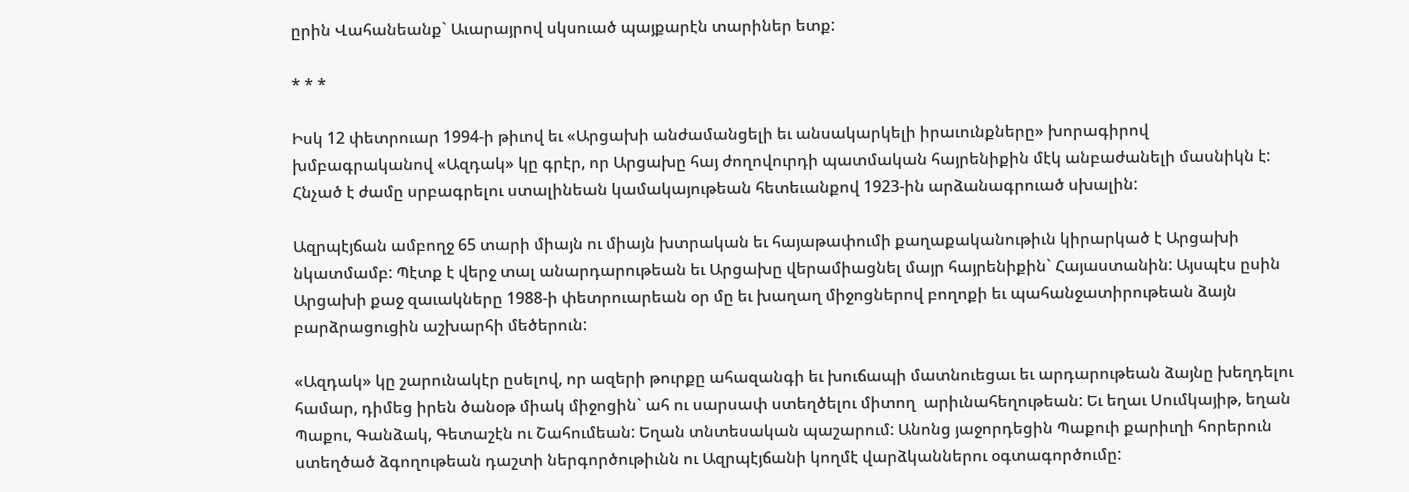ըրին Վահանեանք` Աւարայրով սկսուած պայքարէն տարիներ ետք:

* * *

Իսկ 12 փետրուար 1994-ի թիւով եւ «Արցախի անժամանցելի եւ անսակարկելի իրաւունքները» խորագիրով խմբագրականով «Ազդակ» կը գրէր, որ Արցախը հայ ժողովուրդի պատմական հայրենիքին մէկ անբաժանելի մասնիկն է: Հնչած է ժամը սրբագրելու ստալինեան կամակայութեան հետեւանքով 1923-ին արձանագրուած սխալին:

Ազրպէյճան ամբողջ 65 տարի միայն ու միայն խտրական եւ հայաթափումի քաղաքականութիւն կիրարկած է Արցախի նկատմամբ: Պէտք է վերջ տալ անարդարութեան եւ Արցախը վերամիացնել մայր հայրենիքին` Հայաստանին: Այսպէս ըսին Արցախի քաջ զաւակները 1988-ի փետրուարեան օր մը եւ խաղաղ միջոցներով բողոքի եւ պահանջատիրութեան ձայն բարձրացուցին աշխարհի մեծերուն:

«Ազդակ» կը շարունակէր ըսելով, որ ազերի թուրքը ահազանգի եւ խուճապի մատնուեցաւ եւ արդարութեան ձայնը խեղդելու համար, դիմեց իրեն ծանօթ միակ միջոցին` ահ ու սարսափ ստեղծելու միտող  արիւնահեղութեան: Եւ եղաւ Սումկայիթ, եղան Պաքու, Գանձակ, Գետաշէն ու Շահումեան: Եղան տնտեսական պաշարում: Անոնց յաջորդեցին Պաքուի քարիւղի հորերուն ստեղծած ձգողութեան դաշտի ներգործութիւնն ու Ազրպէյճանի կողմէ վարձկաններու օգտագործումը: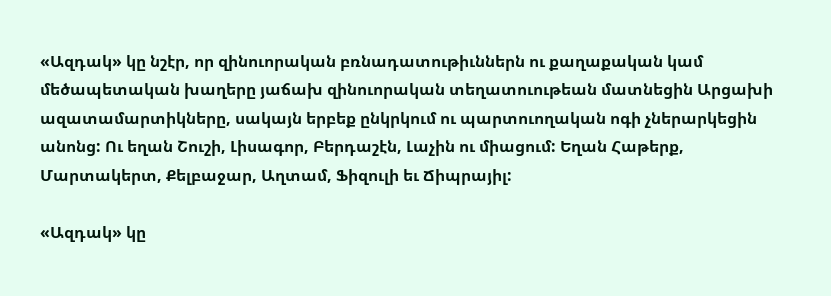«Ազդակ» կը նշէր, որ զինուորական բռնադատութիւններն ու քաղաքական կամ մեծապետական խաղերը յաճախ զինուորական տեղատուութեան մատնեցին Արցախի ազատամարտիկները, սակայն երբեք ընկրկում ու պարտուողական ոգի չներարկեցին անոնց: Ու եղան Շուշի, Լիսագոր, Բերդաշէն, Լաչին ու միացում: Եղան Հաթերք, Մարտակերտ, Քելբաջար, Աղտամ, Ֆիզուլի եւ Ճիպրայիլ:

«Ազդակ» կը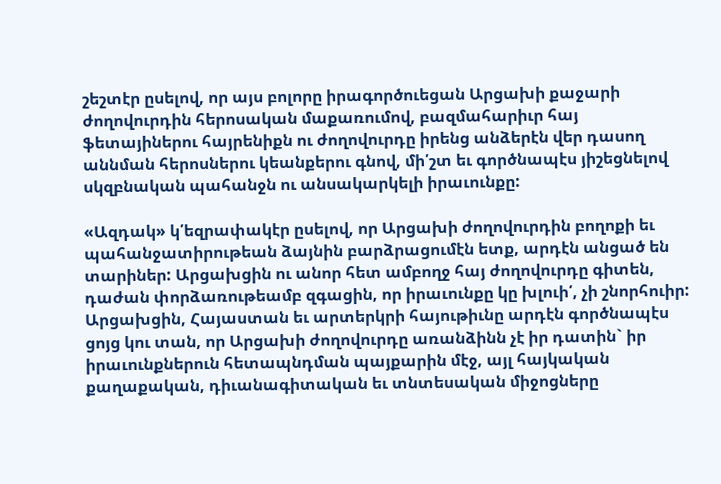շեշտէր ըսելով, որ այս բոլորը իրագործուեցան Արցախի քաջարի ժողովուրդին հերոսական մաքառումով, բազմահարիւր հայ ֆետայիներու հայրենիքն ու ժողովուրդը իրենց անձերէն վեր դասող աննման հերոսներու կեանքերու գնով, մի՛շտ եւ գործնապէս յիշեցնելով սկզբնական պահանջն ու անսակարկելի իրաւունքը:

«Ազդակ» կ՛եզրափակէր ըսելով, որ Արցախի ժողովուրդին բողոքի եւ պահանջատիրութեան ձայնին բարձրացումէն ետք, արդէն անցած են տարիներ: Արցախցին ու անոր հետ ամբողջ հայ ժողովուրդը գիտեն, դաժան փորձառութեամբ զգացին, որ իրաւունքը կը խլուի՛, չի շնորհուիր: Արցախցին, Հայաստան եւ արտերկրի հայութիւնը արդէն գործնապէս ցոյց կու տան, որ Արցախի ժողովուրդը առանձինն չէ իր դատին` իր իրաւունքներուն հետապնդման պայքարին մէջ, այլ հայկական քաղաքական, դիւանագիտական եւ տնտեսական միջոցները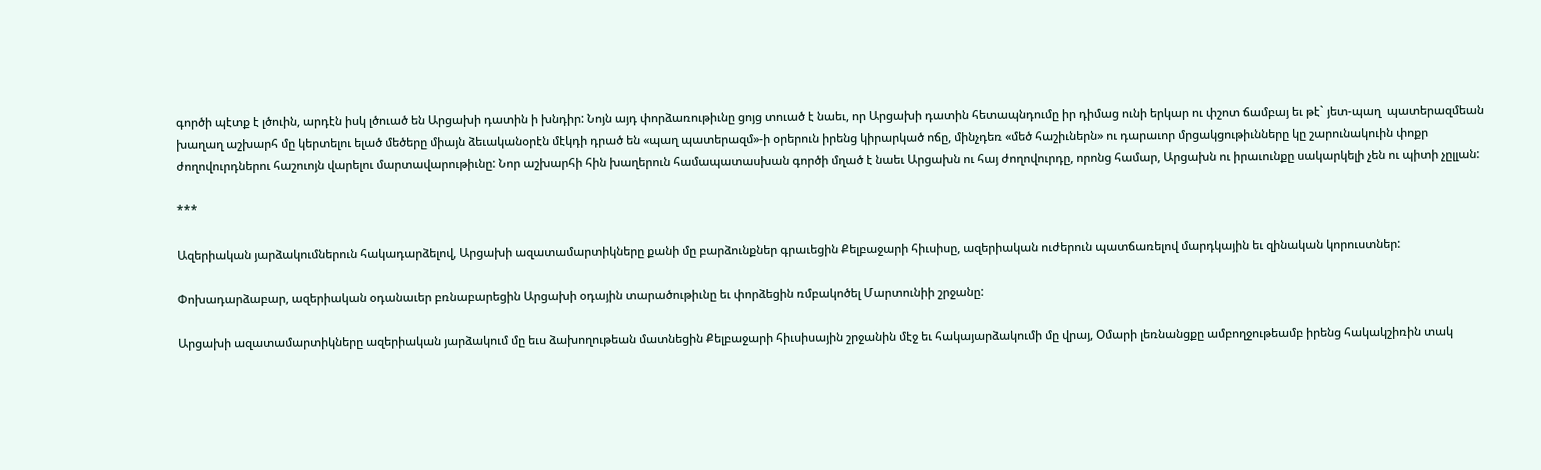գործի պէտք է լծուին, արդէն իսկ լծուած են Արցախի դատին ի խնդիր: Նոյն այդ փորձառութիւնը ցոյց տուած է նաեւ, որ Արցախի դատին հետապնդումը իր դիմաց ունի երկար ու փշոտ ճամբայ եւ թէ` յետ-պաղ  պատերազմեան խաղաղ աշխարհ մը կերտելու ելած մեծերը միայն ձեւականօրէն մէկդի դրած են «պաղ պատերազմ»-ի օրերուն իրենց կիրարկած ոճը, մինչդեռ «մեծ հաշիւներն» ու դարաւոր մրցակցութիւնները կը շարունակուին փոքր ժողովուրդներու հաշուոյն վարելու մարտավարութիւնը: Նոր աշխարհի հին խաղերուն համապատասխան գործի մղած է նաեւ Արցախն ու հայ ժողովուրդը, որոնց համար, Արցախն ու իրաւունքը սակարկելի չեն ու պիտի չըլլան:

***

Ազերիական յարձակումներուն հակադարձելով, Արցախի ազատամարտիկները քանի մը բարձունքներ գրաւեցին Քելբաջարի հիւսիսը, ազերիական ուժերուն պատճառելով մարդկային եւ զինական կորուստներ:

Փոխադարձաբար, ազերիական օդանաւեր բռնաբարեցին Արցախի օդային տարածութիւնը եւ փորձեցին ռմբակոծել Մարտունիի շրջանը:

Արցախի ազատամարտիկները ազերիական յարձակում մը եւս ձախողութեան մատնեցին Քելբաջարի հիւսիսային շրջանին մէջ եւ հակայարձակումի մը վրայ, Օմարի լեռնանցքը ամբողջութեամբ իրենց հակակշիռին տակ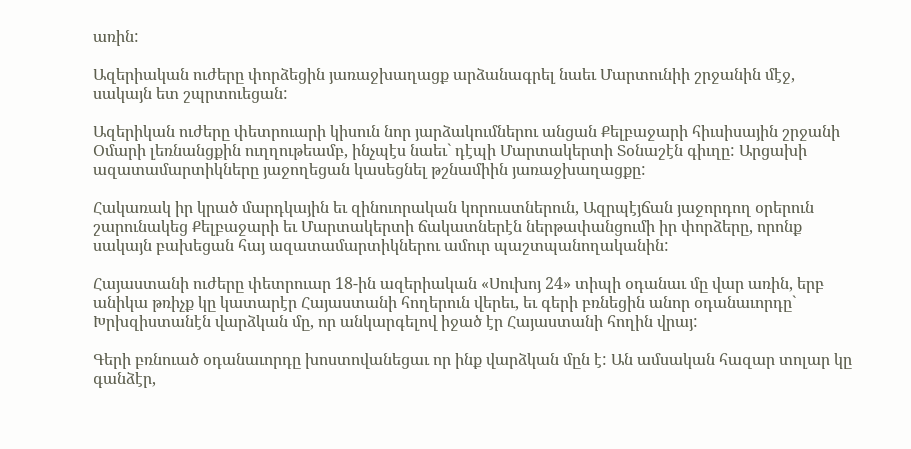առին:

Ազերիական ուժերը փորձեցին յառաջխաղացք արձանագրել նաեւ Մարտունիի շրջանին մէջ, սակայն ետ շպրտուեցան:

Ազերիկան ուժերը փետրուարի կիսուն նոր յարձակումներու անցան Քելբաջարի հիւսիսային շրջանի Օմարի լեռնանցքին ուղղութեամբ, ինչպէս նաեւ` դէպի Մարտակերտի Տօնաշէն գիւղը: Արցախի ազատամարտիկները յաջողեցան կասեցնել թշնամիին յառաջխաղացքը:

Հակառակ իր կրած մարդկային եւ զինուորական կորուստներուն, Ազրպէյճան յաջորդող օրերուն շարունակեց Քելբաջարի եւ Մարտակերտի ճակատներէն ներթափանցումի իր փորձերը, որոնք սակայն բախեցան հայ ազատամարտիկներու ամուր պաշտպանողականին:

Հայաստանի ուժերը փետրուար 18-ին ազերիական «Սուխոյ 24» տիպի օդանաւ մը վար առին, երբ անիկա թռիչք կը կատարէր Հայաստանի հողերուն վերեւ, եւ գերի բռնեցին անոր օդանաւորդը` Խրխզիստանէն վարձկան մը, որ անկարգելով իջած էր Հայաստանի հողին վրայ:

Գերի բռնուած օդանաւորդը խոստովանեցաւ որ ինք վարձկան մըն է: Ան ամսական հազար տոլար կը գանձէր,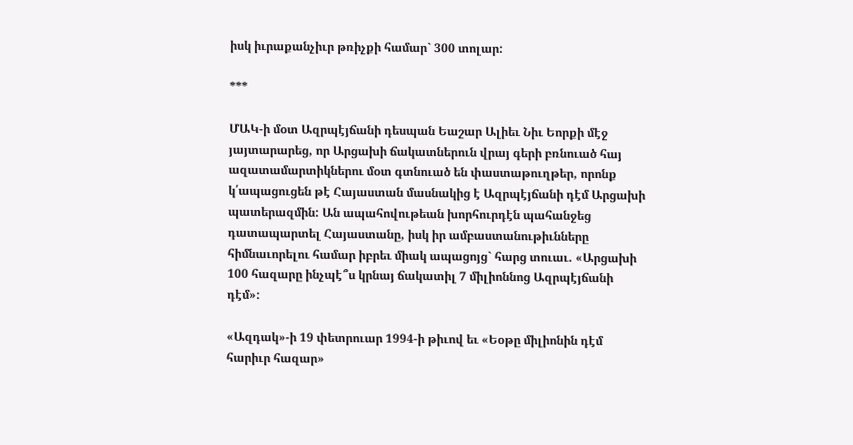իսկ իւրաքանչիւր թռիչքի համար` 300 տոլար:

***

ՄԱԿ-ի մօտ Ազրպէյճանի դեսպան Եաշար Ալիեւ Նիւ Եորքի մէջ յայտարարեց, որ Արցախի ճակատներուն վրայ գերի բռնուած հայ ազատամարտիկներու մօտ գտնուած են փաստաթուղթեր, որոնք կ՛ապացուցեն թէ Հայաստան մասնակից է Ազրպէյճանի դէմ Արցախի պատերազմին: Ան ապահովութեան խորհուրդէն պահանջեց դատապարտել Հայաստանը, իսկ իր ամբաստանութիւնները հիմնաւորելու համար իբրեւ միակ ապացոյց` հարց տուաւ. «Արցախի 100 հազարը ինչպէ՞ս կրնայ ճակատիլ 7 միլիոննոց Ազրպէյճանի դէմ»:

«Ազդակ»-ի 19 փետրուար 1994-ի թիւով եւ «Եօթը միլիոնին դէմ հարիւր հազար»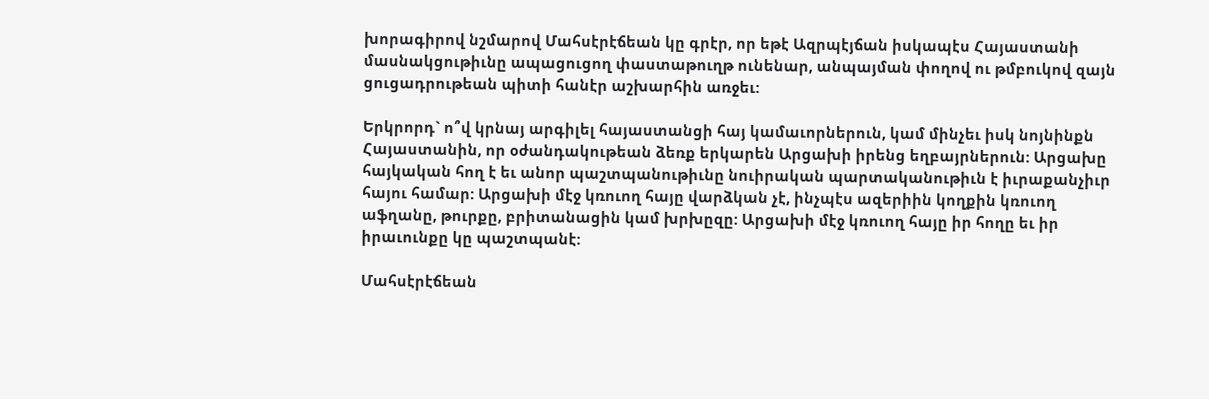խորագիրով նշմարով Մահսէրէճեան կը գրէր, որ եթէ Ազրպէյճան իսկապէս Հայաստանի մասնակցութիւնը ապացուցող փաստաթուղթ ունենար, անպայման փողով ու թմբուկով զայն ցուցադրութեան պիտի հանէր աշխարհին առջեւ:

Երկրորդ` ո՞վ կրնայ արգիլել հայաստանցի հայ կամաւորներուն, կամ մինչեւ իսկ նոյնինքն Հայաստանին, որ օժանդակութեան ձեռք երկարեն Արցախի իրենց եղբայրներուն: Արցախը հայկական հող է եւ անոր պաշտպանութիւնը նուիրական պարտականութիւն է իւրաքանչիւր հայու համար: Արցախի մէջ կռուող հայը վարձկան չէ, ինչպէս ազերիին կողքին կռուող աֆղանը, թուրքը, բրիտանացին կամ խրխըզը: Արցախի մէջ կռուող հայը իր հողը եւ իր իրաւունքը կը պաշտպանէ:

Մահսէրէճեան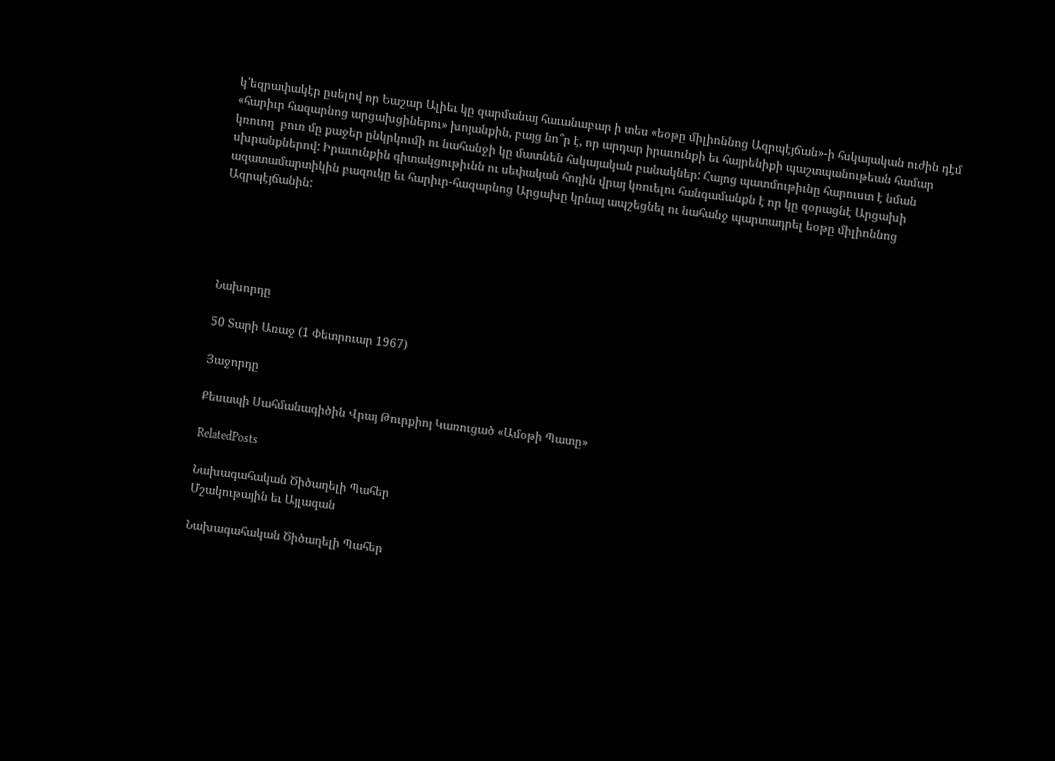կ՛եզրափակէր ըսելով որ Եաշար Ալիեւ կը զարմանայ հաւանաբար ի տես «եօթը միլիոննոց Ազրպէյճան»-ի հսկայական ուժին դէմ «հարիւր հազարնոց արցախցիներու» խոյանքին, բայց նո՞ր է, որ արդար իրաւունքի եւ հայրենիքի պաշտպանութեան համար կռուող  բուռ մը քաջեր ընկրկումի ու նահանջի կը մատնեն հսկայական բանակներ: Հայոց պատմութիւնը հարուստ է նման սխրանքներով: Իրաւունքին գիտակցութիւնն ու սեփական հողին վրայ կռուելու հանգամանքն է որ կը զօրացնէ Արցախի ազատամարտիկին բազուկը եւ հարիւր-հազարնոց Արցախը կրնայ ապշեցնել ու նահանջ պարտադրել եօթը միլիոննոց Ազրպէյճանին:





Նախորդը

50 Տարի Առաջ (1 Փետրուար 1967)

Յաջորդը

Քեսապի Սահմանագիծին Վրայ Թուրքիոյ Կառուցած «Ամօթի Պատը»

RelatedPosts

Նախագահական Ծիծաղելի Պահեր
Մշակութային եւ Այլազան

Նախագահական Ծիծաղելի Պահեր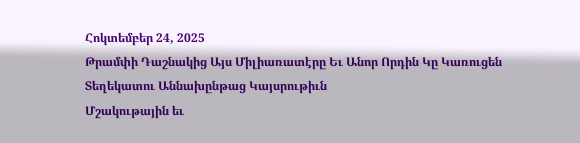Հոկտեմբեր 24, 2025
Թրամփի Դաշնակից Այս Միլիառատէրը Եւ Անոր Որդին Կը Կառուցեն Տեղեկատու Աննախընթաց Կայսրութիւն
Մշակութային եւ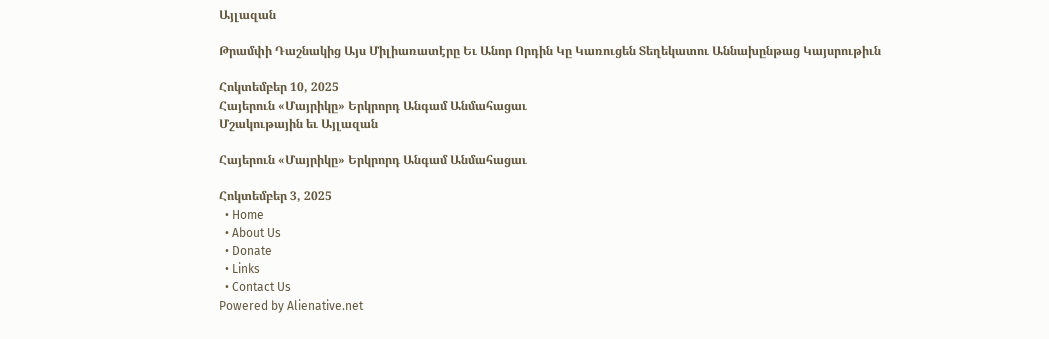Այլազան

Թրամփի Դաշնակից Այս Միլիառատէրը Եւ Անոր Որդին Կը Կառուցեն Տեղեկատու Աննախընթաց Կայսրութիւն

Հոկտեմբեր 10, 2025
Հայերուն «Մայրիկը» Երկրորդ Անգամ Անմահացաւ
Մշակութային եւ Այլազան

Հայերուն «Մայրիկը» Երկրորդ Անգամ Անմահացաւ

Հոկտեմբեր 3, 2025
  • Home
  • About Us
  • Donate
  • Links
  • Contact Us
Powered by Alienative.net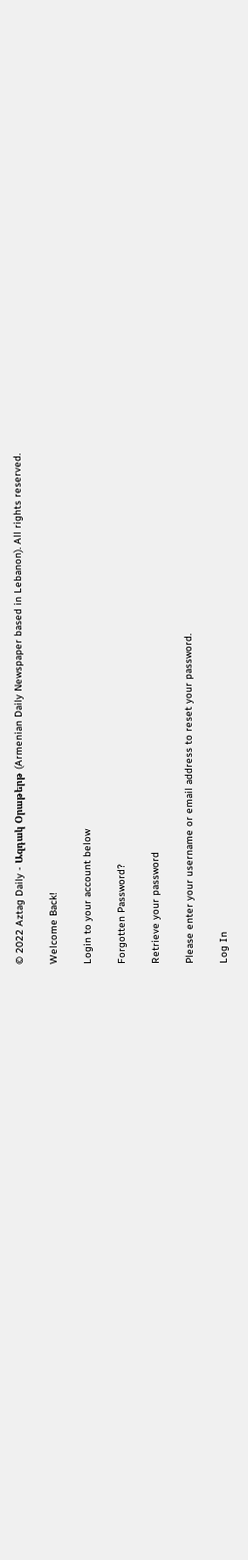© 2022 Aztag Daily - Ազդակ Օրաթերթ (Armenian Daily Newspaper based in Lebanon). All rights reserved.

Welcome Back!

Login to your account below

Forgotten Password?

Retrieve your password

Please enter your username or email address to reset your password.

Log In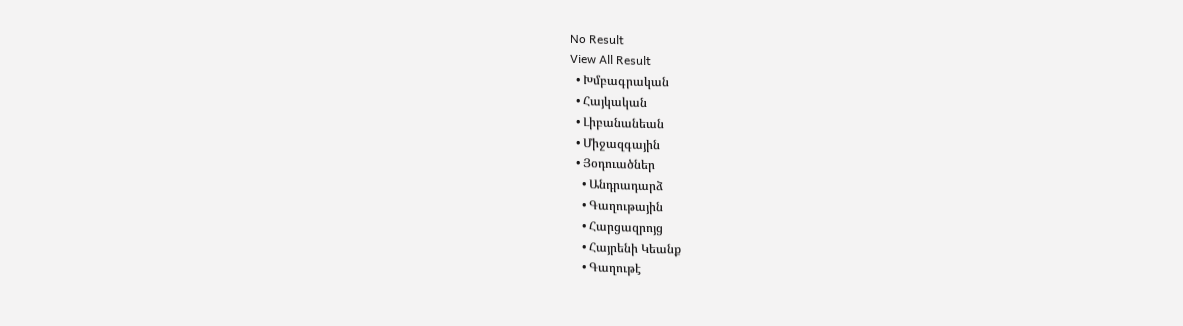No Result
View All Result
  • Խմբագրական
  • Հայկական
  • Լիբանանեան
  • Միջազգային
  • Յօդուածներ
    • Անդրադարձ
    • Գաղութային
    • Հարցազրոյց
    • Հայրենի Կեանք
    • Գաղութէ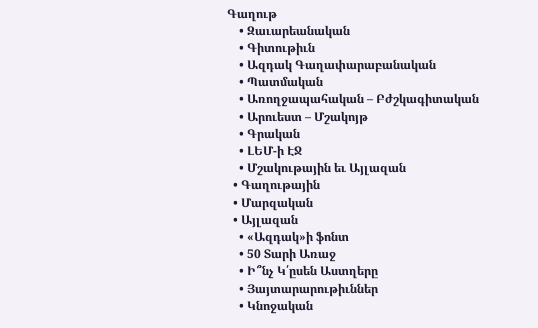Գաղութ
    • Զաւարեանական
    • Գիտութիւն
    • Ազդակ Գաղափարաբանական
    • Պատմական
    • Առողջապահական – Բժշկագիտական
    • Արուեստ – Մշակոյթ
    • Գրական
    • ԼԵՄ-ի ԷՋ
    • Մշակութային եւ Այլազան
  • Գաղութային
  • Մարզական
  • Այլազան
    • «Ազդակ»ի ֆոնտ
    • 50 Տարի Առաջ
    • Ի՞նչ Կ՛ըսեն Աստղերը
    • Յայտարարութիւններ
    • Կնոջական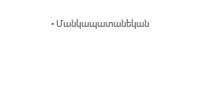• Մանկապատանեկան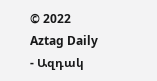© 2022 Aztag Daily - Ազդակ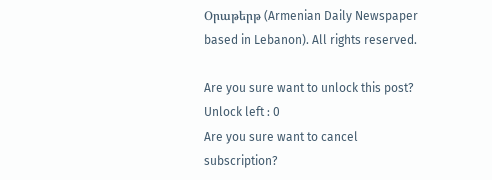Օրաթերթ (Armenian Daily Newspaper based in Lebanon). All rights reserved.

Are you sure want to unlock this post?
Unlock left : 0
Are you sure want to cancel subscription?